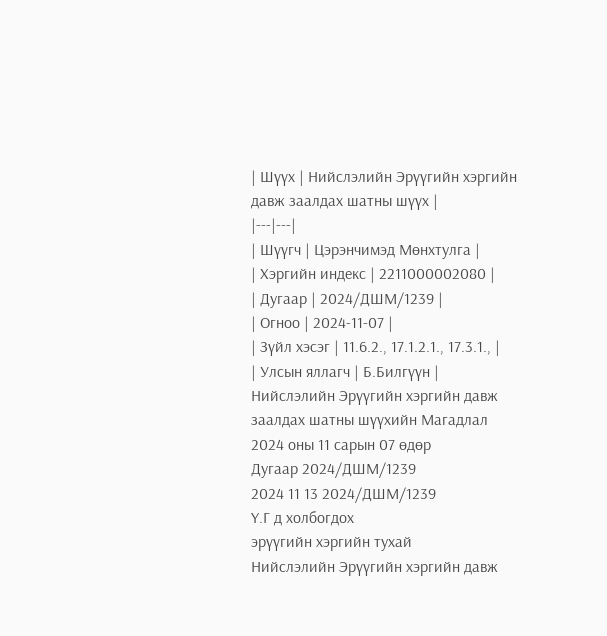| Шүүх | Нийслэлийн Эрүүгийн хэргийн давж заалдах шатны шүүх |
|---|---|
| Шүүгч | Цэрэнчимэд Мөнхтулга |
| Хэргийн индекс | 2211000002080 |
| Дугаар | 2024/ДШМ/1239 |
| Огноо | 2024-11-07 |
| Зүйл хэсэг | 11.6.2., 17.1.2.1., 17.3.1., |
| Улсын яллагч | Б.Билгүүн |
Нийслэлийн Эрүүгийн хэргийн давж заалдах шатны шүүхийн Магадлал
2024 оны 11 сарын 07 өдөр
Дугаар 2024/ДШМ/1239
2024 11 13 2024/ДШМ/1239
Ү.Г д холбогдох
эрүүгийн хэргийн тухай
Нийслэлийн Эрүүгийн хэргийн давж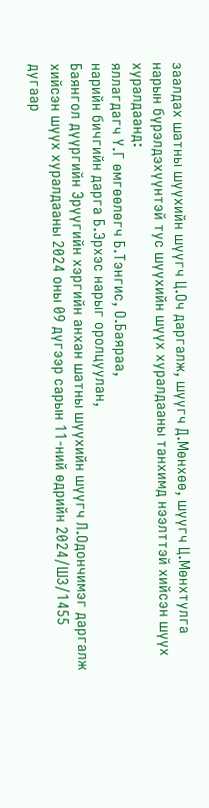заалдах шатны шүүхийн шүүгч Ц.Оч даргалж, шүүгч Д.Мөнхөө, шүүгч Ц.Мөнхтулга нарын бүрэлдэхүүнтэй тус шүүхийн шүүх хуралдааны танхимд нээлттэй хийсэн шүүх хуралдаанд:
яллагдагч Ү.Г өмгөөлөгч Б.Тэнгис, О.Баяраа,
нарийн бичгийн дарга Б.Эрхэс нарыг оролцуулан,
Баянгол дүүргийн Эрүүгийн хэргийн анхан шатны шүүхийн шүүгч Л.Одончимэг даргалж хийсэн шүүх хуралдааны 2024 оны 09 дүгээр сарын 11-ний өдрийн 2024/ШЗ/1455 дугаар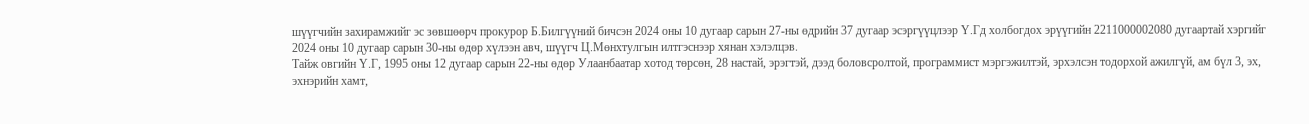шүүгчийн захирамжийг эс зөвшөөрч прокурор Б.Билгүүний бичсэн 2024 оны 10 дугаар сарын 27-ны өдрийн 37 дугаар эсэргүүцлээр Ү.Гд холбогдох эрүүгийн 2211000002080 дугаартай хэргийг 2024 оны 10 дугаар сарын 30-ны өдөр хүлээн авч, шүүгч Ц.Мөнхтулгын илтгэснээр хянан хэлэлцэв.
Тайж овгийн Ү.Г, 1995 оны 12 дугаар сарын 22-ны өдөр Улаанбаатар хотод төрсөн, 28 настай, эрэгтэй, дээд боловсролтой, программист мэргэжилтэй, эрхэлсэн тодорхой ажилгүй, ам бүл 3, эх, эхнэрийн хамт,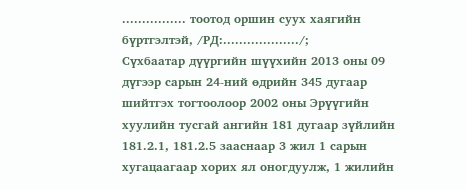................ тоотод оршин суух хаягийн бүртгэлтэй, /РД:.................../;
Сүхбаатар дүүргийн шүүхийн 2013 оны 09 дүгээр сарын 24-ний өдрийн 345 дугаар шийтгэх тогтоолоор 2002 оны Эрүүгийн хуулийн тусгай ангийн 181 дугаар зүйлийн 181.2.1, 181.2.5 зааснаар 3 жил 1 сарын хугацаагаар хорих ял оногдуулж, 1 жилийн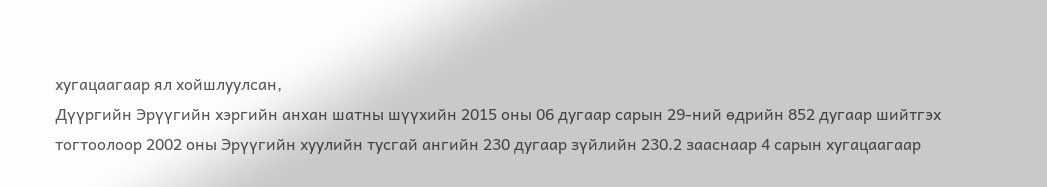хугацаагаар ял хойшлуулсан,
Дүүргийн Эрүүгийн хэргийн анхан шатны шүүхийн 2015 оны 06 дугаар сарын 29-ний өдрийн 852 дугаар шийтгэх тогтоолоор 2002 оны Эрүүгийн хуулийн тусгай ангийн 230 дугаар зүйлийн 230.2 зааснаар 4 сарын хугацаагаар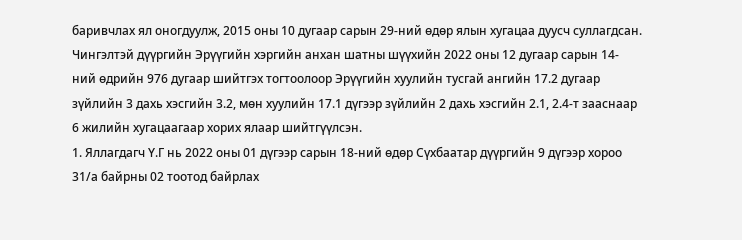баривчлах ял оногдуулж, 2015 оны 10 дугаар сарын 29-ний өдөр ялын хугацаа дуусч суллагдсан.
Чингэлтэй дүүргийн Эрүүгийн хэргийн анхан шатны шүүхийн 2022 оны 12 дугаар сарын 14-ний өдрийн 976 дугаар шийтгэх тогтоолоор Эрүүгийн хуулийн тусгай ангийн 17.2 дугаар зүйлийн 3 дахь хэсгийн 3.2, мөн хуулийн 17.1 дүгээр зүйлийн 2 дахь хэсгийн 2.1, 2.4-т зааснаар 6 жилийн хугацаагаар хорих ялаар шийтгүүлсэн.
1. Яллагдагч Ү.Г нь 2022 оны 01 дүгээр сарын 18-ний өдөр Сүхбаатар дүүргийн 9 дүгээр хороо 31/а байрны 02 тоотод байрлах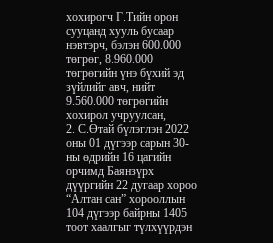хохирогч Г.Тийн орон сууцанд хууль бусаар нэвтэрч, бэлэн 600.000 төгрөг, 8.960.000 төгрөгийн үнэ бүхий эд зүйлийг авч, нийт 9.560.000 төгрөгийн хохирол учруулсан,
2. С.Өтай бүлэглэн 2022 оны 01 дүгээр сарын 30-ны өдрийн 16 цагийн орчимд Баянзүрх дүүргийн 22 дугаар хороо “Алтан сан” хорооллын 104 дүгээр байрны 1405 тоот хаалгыг түлхүүрдэн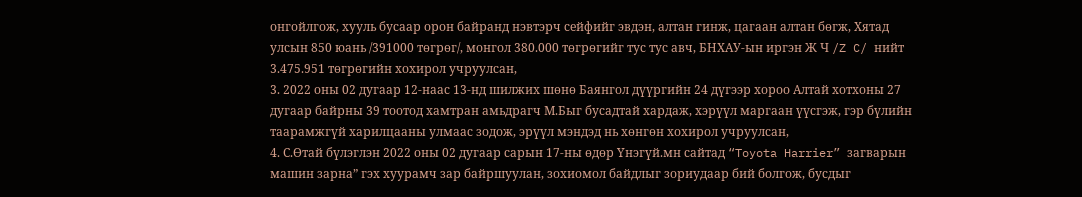онгойлгож, хууль бусаар орон байранд нэвтэрч сейфийг эвдэн, алтан гинж, цагаан алтан бөгж, Хятад улсын 850 юань /391000 төгрөг/, монгол 380.000 төгрөгийг тус тус авч, БНХАУ-ын иргэн Ж Ч /Z C/ нийт 3.475.951 төгрөгийн хохирол учруулсан,
3. 2022 оны 02 дугаар 12-наас 13-нд шилжих шөнө Баянгол дүүргийн 24 дүгээр хороо Алтай хотхоны 27 дугаар байрны 39 тоотод хамтран амьдрагч М.Быг бусадтай хардаж, хэрүүл маргаан үүсгэж, гэр бүлийн таарамжгүй харилцааны улмаас зодож, эрүүл мэндэд нь хөнгөн хохирол учруулсан,
4. С.Өтай бүлэглэн 2022 оны 02 дугаар сарын 17-ны өдөр Үнэгүй.мн сайтад “Toyota Harrier” загварын машин зарна” гэх хуурамч зар байршуулан, зохиомол байдлыг зориудаар бий болгож, бусдыг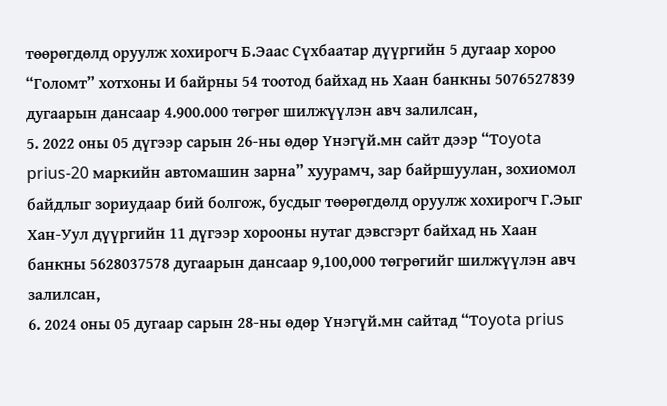төөрөгдөлд оруулж хохирогч Б.Эаас Сүхбаатар дүүргийн 5 дугаар хороо “Голомт” хотхоны И байрны 54 тоотод байхад нь Хаан банкны 5076527839 дугаарын дансаар 4.900.000 төгрөг шилжүүлэн авч залилсан,
5. 2022 оны 05 дүгээр сарын 26-ны өдөр Үнэгүй.мн сайт дээр “Тoyota prius-20 маркийн автомашин зарна” хуурамч, зар байршуулан, зохиомол байдлыг зориудаар бий болгож, бусдыг төөрөгдөлд оруулж хохирогч Г.Эыг Хан-Уул дүүргийн 11 дүгээр хорооны нутаг дэвсгэрт байхад нь Хаан банкны 5628037578 дугаарын дансаар 9,100,000 төгрөгийг шилжүүлэн авч залилсан,
6. 2024 оны 05 дугаар сарын 28-ны өдөр Үнэгүй.мн сайтад “Тoyota prius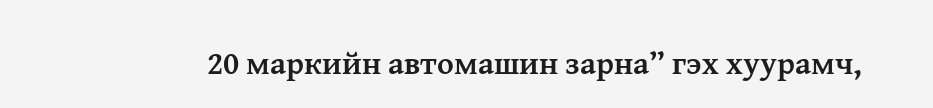20 маркийн автомашин зарна” гэх хуурамч,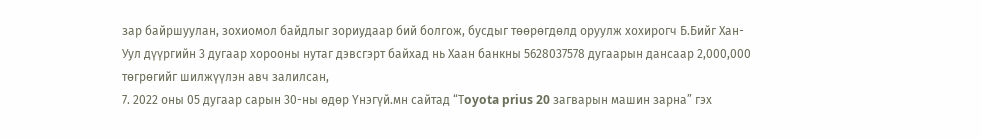зар байршуулан, зохиомол байдлыг зориудаар бий болгож, бусдыг төөрөгдөлд оруулж хохирогч Б.Бийг Хан-Уул дүүргийн 3 дугаар хорооны нутаг дэвсгэрт байхад нь Хаан банкны 5628037578 дугаарын дансаар 2,000,000 төгрөгийг шилжүүлэн авч залилсан,
7. 2022 оны 05 дугаар сарын 30-ны өдөр Үнэгүй.мн сайтад “Тoyota prius 20 загварын машин зарна” гэх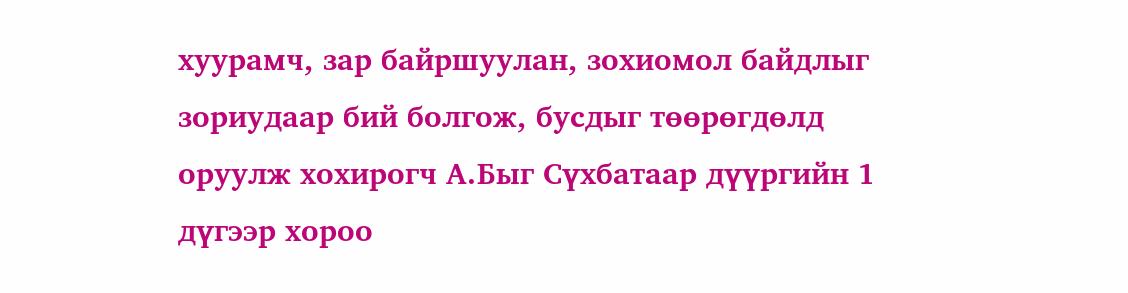хуурамч, зар байршуулан, зохиомол байдлыг зориудаар бий болгож, бусдыг төөрөгдөлд оруулж хохирогч А.Быг Сүхбатаар дүүргийн 1 дүгээр хороо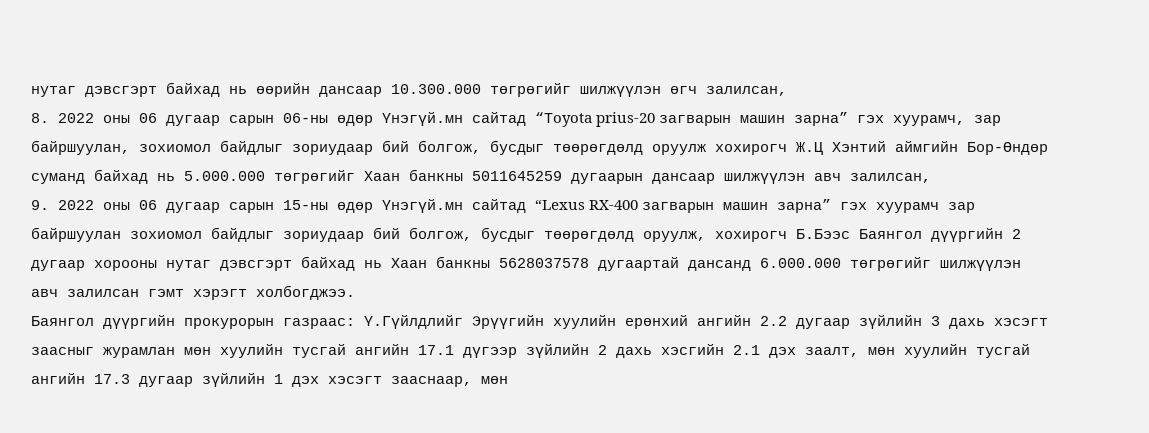нутаг дэвсгэрт байхад нь өөрийн дансаар 10.300.000 төгрөгийг шилжүүлэн өгч залилсан,
8. 2022 оны 06 дугаар сарын 06-ны өдөр Үнэгүй.мн сайтад “Тoyota prius-20 загварын машин зарна” гэх хуурамч, зар байршуулан, зохиомол байдлыг зориудаар бий болгож, бусдыг төөрөгдөлд оруулж хохирогч Ж.Ц Хэнтий аймгийн Бор-Өндөр суманд байхад нь 5.000.000 төгрөгийг Хаан банкны 5011645259 дугаарын дансаар шилжүүлэн авч залилсан,
9. 2022 оны 06 дугаар сарын 15-ны өдөр Үнэгүй.мн сайтад “Lexus RX-400 загварын машин зарна” гэх хуурамч зар байршуулан зохиомол байдлыг зориудаар бий болгож, бусдыг төөрөгдөлд оруулж, хохирогч Б.Бээс Баянгол дүүргийн 2 дугаар хорооны нутаг дэвсгэрт байхад нь Хаан банкны 5628037578 дугаартай дансанд 6.000.000 төгрөгийг шилжүүлэн авч залилсан гэмт хэрэгт холбогджээ.
Баянгол дүүргийн прокурорын газраас: Ү.Гүйлдлийг Эрүүгийн хуулийн ерөнхий ангийн 2.2 дугаар зүйлийн 3 дахь хэсэгт заасныг журамлан мөн хуулийн тусгай ангийн 17.1 дүгээр зүйлийн 2 дахь хэсгийн 2.1 дэх заалт, мөн хуулийн тусгай ангийн 17.3 дугаар зүйлийн 1 дэх хэсэгт зааснаар, мөн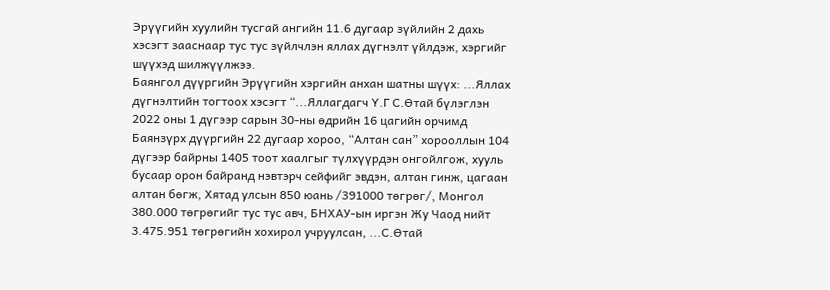Эрүүгийн хуулийн тусгай ангийн 11.6 дугаар зүйлийн 2 дахь хэсэгт зааснаар тус тус зүйлчлэн яллах дүгнэлт үйлдэж, хэргийг шүүхэд шилжүүлжээ.
Баянгол дүүргийн Эрүүгийн хэргийн анхан шатны шүүх: ...Яллах дүгнэлтийн тогтоох хэсэгт “...Яллагдагч Ү.Г С.Өтай бүлэглэн 2022 оны 1 дүгээр сарын 30-ны өдрийн 16 цагийн орчимд Баянзүрх дүүргийн 22 дугаар хороо, “Алтан сан” хорооллын 104 дүгээр байрны 1405 тоот хаалгыг түлхүүрдэн онгойлгож, хууль бусаар орон байранд нэвтэрч сейфийг эвдэн, алтан гинж, цагаан алтан бөгж, Хятад улсын 850 юань /391000 төгрөг/, Монгол 380.000 төгрөгийг тус тус авч, БНХАУ-ын иргэн Жу Чаод нийт 3.475.951 төгрөгийн хохирол учруулсан, ...С.Өтай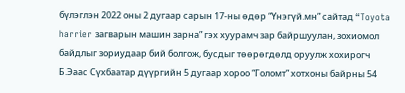бүлэглэн 2022 оны 2 дугаар сарын 17-ны өдөр “Үнэгүй.мн” сайтад “Toyota harrier загварын машин зарна” гэх хуурамч зар байршуулан, зохиомол байдлыг зориудаар бий болгож, бусдыг төөрөгдөлд оруулж хохирогч Б.Эаас Сүхбаатар дүүргийн 5 дугаар хороо “Голомт” хотхоны байрны 54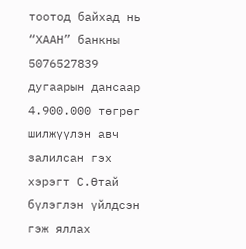тоотод байхад нь “ХААН” банкны 5076527839 дугаарын дансаар 4.900.000 төгрөг шилжүүлэн авч залилсан гэх хэрэгт С.Өтай бүлэглэн үйлдсэн гэж яллах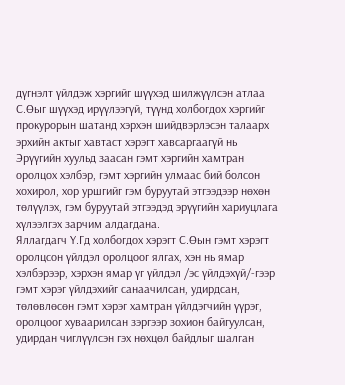дүгнэлт үйлдэж хэргийг шүүхэд шилжүүлсэн атлаа С.Өыг шүүхэд ирүүлээгүй, түүнд холбогдох хэргийг прокурорын шатанд хэрхэн шийдвэрлэсэн талаарх эрхийн актыг хавтаст хэрэгт хавсаргаагүй нь Эрүүгийн хуульд заасан гэмт хэргийн хамтран оролцох хэлбэр, гэмт хэргийн улмаас бий болсон хохирол, хор уршгийг гэм буруутай этгээдээр нөхөн төлүүлэх, гэм буруутай этгээдэд эрүүгийн хариуцлага хүлээлгэх зарчим алдагдана.
Яллагдагч Ү.Гд холбогдох хэрэгт С.Өын гэмт хэрэгт оролцсон үйлдэл оролцоог ялгах, хэн нь ямар хэлбэрээр, хэрхэн ямар үг үйлдэл /эс үйлдэхүй/-гээр гэмт хэрэг үйлдэхийг санаачилсан, удирдсан, төлөвлөсөн гэмт хэрэг хамтран үйлдэгчийн үүрэг, оролцоог хуваарилсан зэргээр зохион байгуулсан, удирдан чиглүүлсэн гэх нөхцөл байдлыг шалган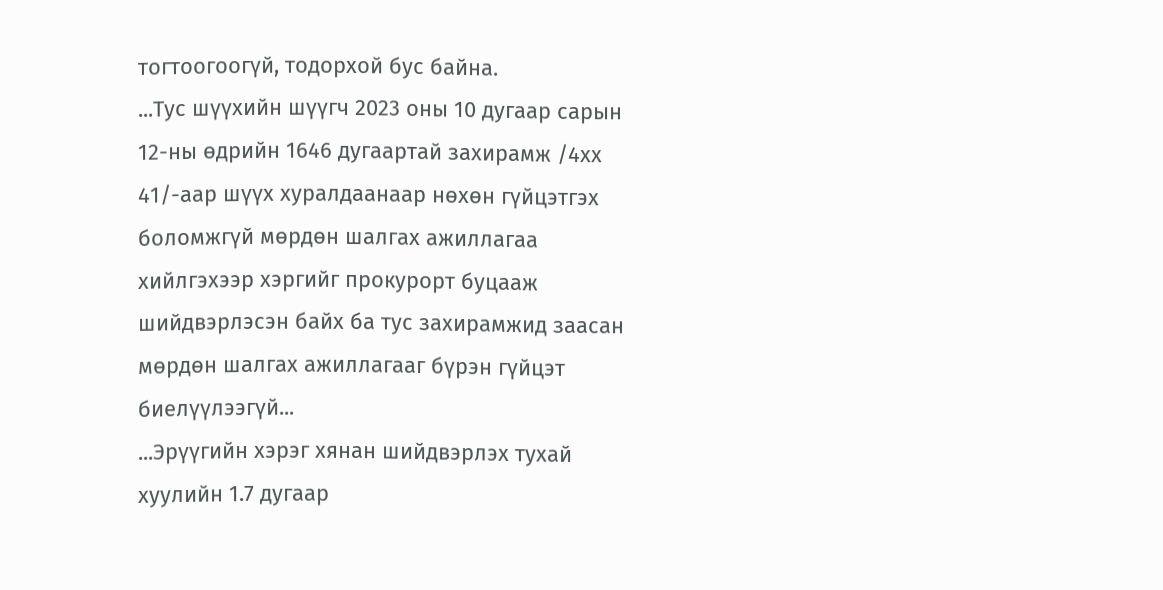тогтоогоогүй, тодорхой бус байна.
...Тус шүүхийн шүүгч 2023 оны 10 дугаар сарын 12-ны өдрийн 1646 дугаартай захирамж /4хх 41/-аар шүүх хуралдаанаар нөхөн гүйцэтгэх боломжгүй мөрдөн шалгах ажиллагаа хийлгэхээр хэргийг прокурорт буцааж шийдвэрлэсэн байх ба тус захирамжид заасан мөрдөн шалгах ажиллагааг бүрэн гүйцэт биелүүлээгүй...
...Эрүүгийн хэрэг хянан шийдвэрлэх тухай хуулийн 1.7 дугаар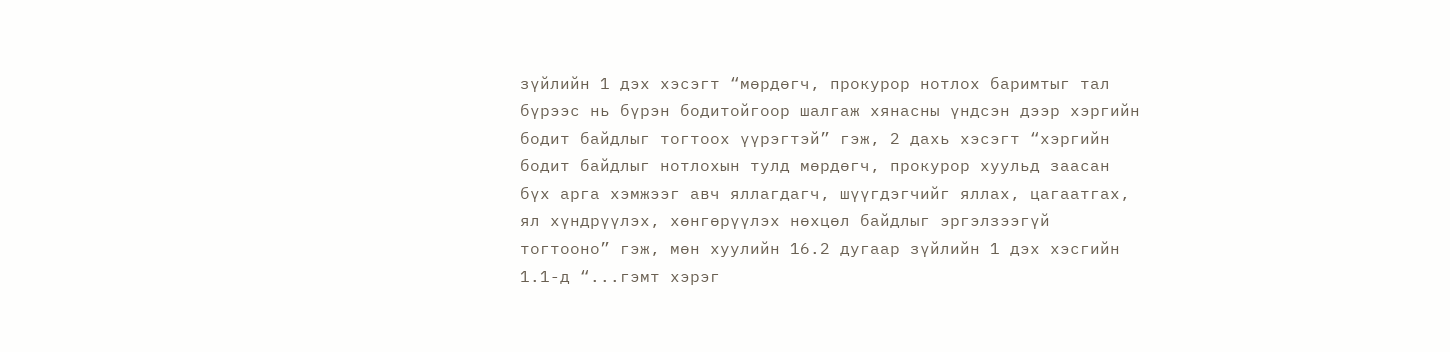зүйлийн 1 дэх хэсэгт “мөрдөгч, прокурор нотлох баримтыг тал бүрээс нь бүрэн бодитойгоор шалгаж хянасны үндсэн дээр хэргийн бодит байдлыг тогтоох үүрэгтэй” гэж, 2 дахь хэсэгт “хэргийн бодит байдлыг нотлохын тулд мөрдөгч, прокурор хуульд заасан бүх арга хэмжээг авч яллагдагч, шүүгдэгчийг яллах, цагаатгах, ял хүндрүүлэх, хөнгөрүүлэх нөхцөл байдлыг эргэлзээгүй тогтооно” гэж, мөн хуулийн 16.2 дугаар зүйлийн 1 дэх хэсгийн 1.1-д “...гэмт хэрэг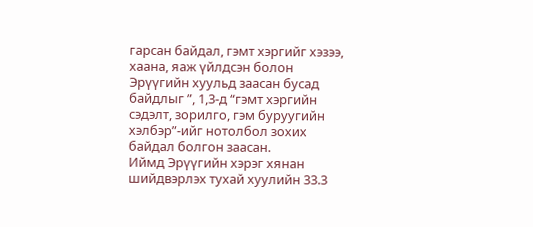гарсан байдал, гэмт хэргийг хэзээ, хаана, яаж үйлдсэн болон Эрүүгийн хуульд заасан бусад байдлыг ”, 1,3-д “гэмт хэргийн сэдэлт, зорилго, гэм буруугийн хэлбэр”-ийг нотолбол зохих байдал болгон заасан.
Иймд Эрүүгийн хэрэг хянан шийдвэрлэх тухай хуулийн 33.3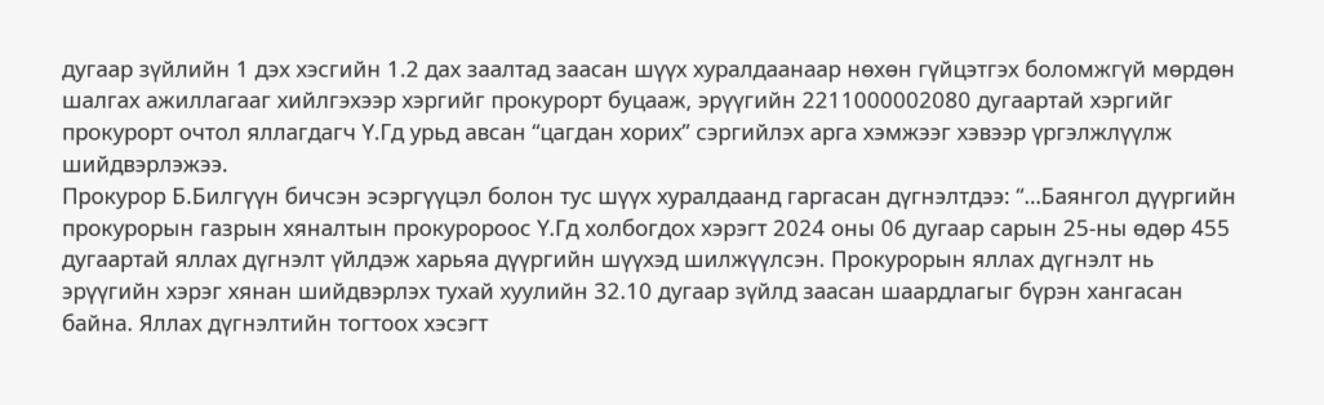дугаар зүйлийн 1 дэх хэсгийн 1.2 дах заалтад заасан шүүх хуралдаанаар нөхөн гүйцэтгэх боломжгүй мөрдөн шалгах ажиллагааг хийлгэхээр хэргийг прокурорт буцааж, эрүүгийн 2211000002080 дугаартай хэргийг прокурорт очтол яллагдагч Ү.Гд урьд авсан “цагдан хорих” сэргийлэх арга хэмжээг хэвээр үргэлжлүүлж шийдвэрлэжээ.
Прокурор Б.Билгүүн бичсэн эсэргүүцэл болон тус шүүх хуралдаанд гаргасан дүгнэлтдээ: “…Баянгол дүүргийн прокурорын газрын хяналтын прокуророос Ү.Гд холбогдох хэрэгт 2024 оны 06 дугаар сарын 25-ны өдөр 455 дугаартай яллах дүгнэлт үйлдэж харьяа дүүргийн шүүхэд шилжүүлсэн. Прокурорын яллах дүгнэлт нь эрүүгийн хэрэг хянан шийдвэрлэх тухай хуулийн 32.10 дугаар зүйлд заасан шаардлагыг бүрэн хангасан байна. Яллах дүгнэлтийн тогтоох хэсэгт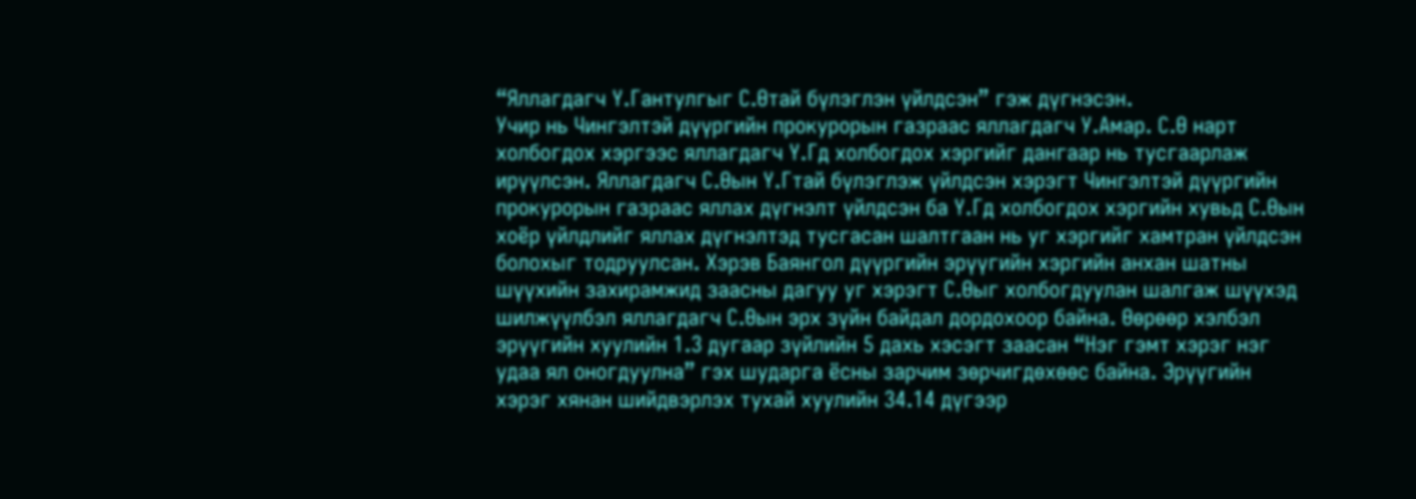“Яллагдагч Ү.Гантулгыг С.Өтай бүлэглэн үйлдсэн” гэж дүгнэсэн.
Учир нь Чингэлтэй дүүргийн прокурорын газраас яллагдагч У.Амар. С.Ө нарт холбогдох хэргээс яллагдагч Ү.Гд холбогдох хэргийг дангаар нь тусгаарлаж ирүүлсэн. Яллагдагч С.Өын Ү.Гтай бүлэглэж үйлдсэн хэрэгт Чингэлтэй дүүргийн прокурорын газраас яллах дүгнэлт үйлдсэн ба Ү.Гд холбогдох хэргийн хувьд С.Өын хоёр үйлдлийг яллах дүгнэлтэд тусгасан шалтгаан нь уг хэргийг хамтран үйлдсэн болохыг тодруулсан. Хэрэв Баянгол дүүргийн эрүүгийн хэргийн анхан шатны шүүхийн захирамжид заасны дагуу уг хэрэгт С.Өыг холбогдуулан шалгаж шүүхэд шилжүүлбэл яллагдагч С.Өын эрх зүйн байдал дордохоор байна. Өөрөөр хэлбэл эрүүгийн хуулийн 1.3 дугаар зүйлийн 5 дахь хэсэгт заасан “Нэг гэмт хэрэг нэг удаа ял оногдуулна” гэх шударга ёсны зарчим зөрчигдөхөөс байна. Эрүүгийн хэрэг хянан шийдвэрлэх тухай хуулийн 34.14 дүгээр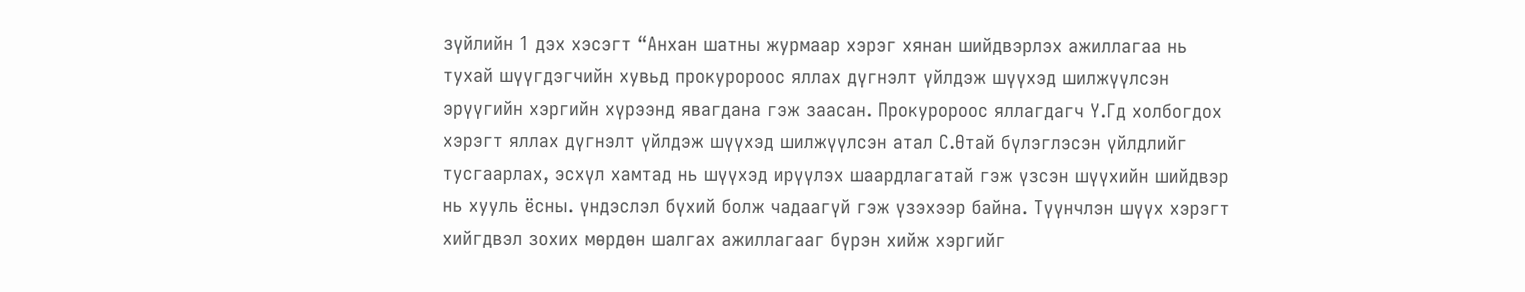зүйлийн 1 дэх хэсэгт “Анхан шатны журмаар хэрэг хянан шийдвэрлэх ажиллагаа нь тухай шүүгдэгчийн хувьд прокуророос яллах дүгнэлт үйлдэж шүүхэд шилжүүлсэн эрүүгийн хэргийн хүрээнд явагдана гэж заасан. Прокуророос яллагдагч Ү.Гд холбогдох хэрэгт яллах дүгнэлт үйлдэж шүүхэд шилжүүлсэн атал С.Өтай бүлэглэсэн үйлдлийг тусгаарлах, эсхүл хамтад нь шүүхэд ирүүлэх шаардлагатай гэж үзсэн шүүхийн шийдвэр нь хууль ёсны. үндэслэл бүхий болж чадаагүй гэж үзэхээр байна. Түүнчлэн шүүх хэрэгт хийгдвэл зохих мөрдөн шалгах ажиллагааг бүрэн хийж хэргийг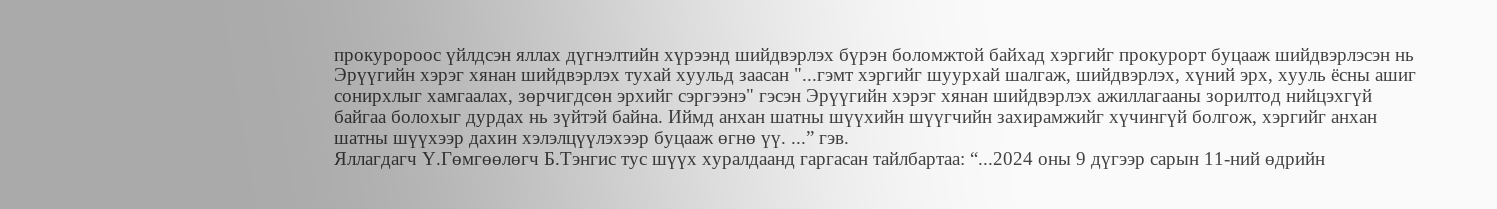прокуророос үйлдсэн яллах дүгнэлтийн хүрээнд шийдвэрлэх бүрэн боломжтой байхад хэргийг прокурорт буцааж шийдвэрлэсэн нь Эрүүгийн хэрэг хянан шийдвэрлэх тухай хуульд заасан "...гэмт хэргийг шуурхай шалгаж, шийдвэрлэх, хүний эрх, хууль ёсны ашиг сонирхлыг хамгаалах, зөрчигдсөн эрхийг сэргээнэ" гэсэн Эрүүгийн хэрэг хянан шийдвэрлэх ажиллагааны зорилтод нийцэхгүй байгаа болохыг дурдах нь зүйтэй байна. Иймд анхан шатны шүүхийн шүүгчийн захирамжийг хүчингүй болгож, хэргийг анхан шатны шүүхээр дахин хэлэлцүүлэхээр буцааж өгнө үү. ...” гэв.
Яллагдагч Ү.Гөмгөөлөгч Б.Тэнгис тус шүүх хуралдаанд гаргасан тайлбартаа: “...2024 оны 9 дүгээр сарын 11-ний өдрийн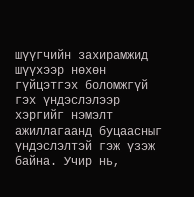шүүгчийн захирамжид шүүхээр нөхөн гүйцэтгэх боломжгүй гэх үндэслэлээр хэргийг нэмэлт ажиллагаанд буцаасныг үндэслэлтэй гэж үзэж байна. Учир нь,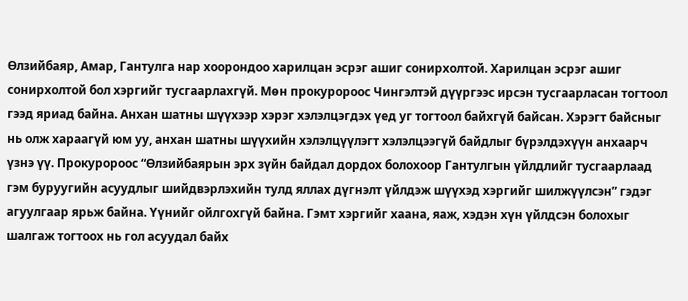Өлзийбаяр, Амар, Гантулга нар хоорондоо харилцан эсрэг ашиг сонирхолтой. Харилцан эсрэг ашиг сонирхолтой бол хэргийг тусгаарлахгүй. Мөн прокуророос Чингэлтэй дүүргээс ирсэн тусгаарласан тогтоол гээд яриад байна. Анхан шатны шүүхээр хэрэг хэлэлцэгдэх үед уг тогтоол байхгүй байсан. Хэрэгт байсныг нь олж хараагүй юм уу, анхан шатны шүүхийн хэлэлцүүлэгт хэлэлцээгүй байдлыг бүрэлдэхүүн анхаарч үзнэ үү. Прокуророос “Өлзийбаярын эрх зүйн байдал дордох болохоор Гантулгын үйлдлийг тусгаарлаад гэм буруугийн асуудлыг шийдвэрлэхийн тулд яллах дүгнэлт үйлдэж шүүхэд хэргийг шилжүүлсэн” гэдэг агуулгаар ярьж байна. Үүнийг ойлгохгүй байна. Гэмт хэргийг хаана, яаж, хэдэн хүн үйлдсэн болохыг шалгаж тогтоох нь гол асуудал байх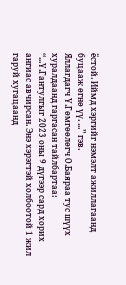ёстой. Иймд хэргийг нэмэлт ажиллагаанд буцааж өгнө үү. ...” гэв.
Яллагдагч Ү.Гөмгөөлөгч О.Баяраа тус шүүх хуралдаанд гаргасан тайлбартаа: “...Ү.Гантулгыг 2023 оны 9 дүгээр сард хорих ангиас авчирсан. Энэ хэрэгтэй холбоотой 1 жил гаруй хугацаанд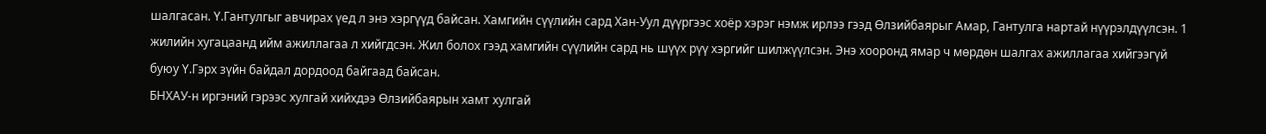шалгасан. Ү.Гантулгыг авчирах үед л энэ хэргүүд байсан. Хамгийн сүүлийн сард Хан-Уул дүүргээс хоёр хэрэг нэмж ирлээ гээд Өлзийбаярыг Амар, Гантулга нартай нүүрэлдүүлсэн. 1 жилийн хугацаанд ийм ажиллагаа л хийгдсэн. Жил болох гээд хамгийн сүүлийн сард нь шүүх рүү хэргийг шилжүүлсэн. Энэ хооронд ямар ч мөрдөн шалгах ажиллагаа хийгээгүй буюу Ү.Гэрх зүйн байдал дордоод байгаад байсан.
БНХАУ-н иргэний гэрээс хулгай хийхдээ Өлзийбаярын хамт хулгай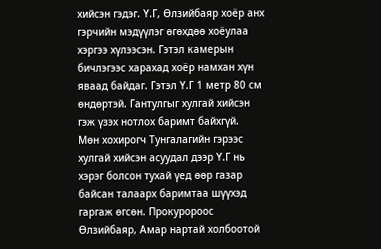хийсэн гэдэг. Ү.Г, Өлзийбаяр хоёр анх гэрчийн мэдүүлэг өгөхдөө хоёулаа хэргээ хүлээсэн. Гэтэл камерын бичлэгээс харахад хоёр намхан хүн яваад байдаг. Гэтэл Ү.Г 1 метр 80 см өндөртэй. Гантулгыг хулгай хийсэн гэж үзэх нотлох баримт байхгүй.
Мөн хохирогч Тунгалагийн гэрээс хулгай хийсэн асуудал дээр Ү.Г нь хэрэг болсон тухай үед өөр газар байсан талаарх баримтаа шүүхэд гаргаж өгсөн. Прокуророос Өлзийбаяр, Амар нартай холбоотой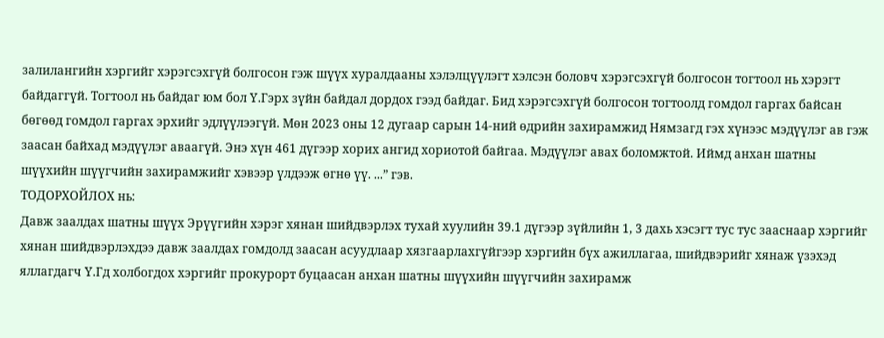залилангийн хэргийг хэрэгсэхгүй болгосон гэж шүүх хуралдааны хэлэлцүүлэгт хэлсэн боловч хэрэгсэхгүй болгосон тогтоол нь хэрэгт байдаггүй. Тогтоол нь байдаг юм бол Ү.Гэрх зүйн байдал дордох гээд байдаг. Бид хэрэгсэхгүй болгосон тогтоолд гомдол гаргах байсан бөгөөд гомдол гаргах эрхийг эдлүүлээгүй. Мөн 2023 оны 12 дугаар сарын 14-ний өдрийн захирамжид Нямзагд гэх хүнээс мэдүүлэг ав гэж заасан байхад мэдүүлэг аваагүй. Энэ хүн 461 дүгээр хорих ангид хориотой байгаа. Мэдүүлэг авах боломжтой. Иймд анхан шатны шүүхийн шүүгчийн захирамжийг хэвээр үлдээж өгнө үү. ...” гэв.
ТОДОРХОЙЛОХ нь:
Давж заалдах шатны шүүх Эрүүгийн хэрэг хянан шийдвэрлэх тухай хуулийн 39.1 дүгээр зүйлийн 1, 3 дахь хэсэгт тус тус зааснаар хэргийг хянан шийдвэрлэхдээ давж заалдах гомдолд заасан асуудлаар хязгаарлахгүйгээр хэргийн бүх ажиллагаа, шийдвэрийг хянаж үзэхэд яллагдагч Ү.Гд холбогдох хэргийг прокурорт буцаасан анхан шатны шүүхийн шүүгчийн захирамж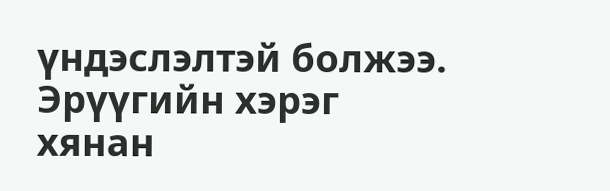үндэслэлтэй болжээ.
Эрүүгийн хэрэг хянан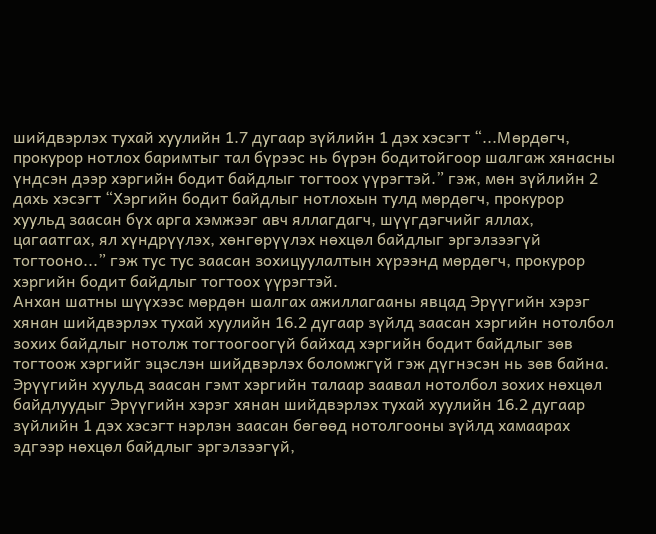шийдвэрлэх тухай хуулийн 1.7 дугаар зүйлийн 1 дэх хэсэгт “...Мөрдөгч, прокурор нотлох баримтыг тал бүрээс нь бүрэн бодитойгоор шалгаж хянасны үндсэн дээр хэргийн бодит байдлыг тогтоох үүрэгтэй.” гэж, мөн зүйлийн 2 дахь хэсэгт “Хэргийн бодит байдлыг нотлохын тулд мөрдөгч, прокурор хуульд заасан бүх арга хэмжээг авч яллагдагч, шүүгдэгчийг яллах, цагаатгах, ял хүндрүүлэх, хөнгөрүүлэх нөхцөл байдлыг эргэлзээгүй тогтооно...” гэж тус тус заасан зохицуулалтын хүрээнд мөрдөгч, прокурор хэргийн бодит байдлыг тогтоох үүрэгтэй.
Анхан шатны шүүхээс мөрдөн шалгах ажиллагааны явцад Эрүүгийн хэрэг хянан шийдвэрлэх тухай хуулийн 16.2 дугаар зүйлд заасан хэргийн нотолбол зохих байдлыг нотолж тогтоогоогүй байхад хэргийн бодит байдлыг зөв тогтоож хэргийг эцэслэн шийдвэрлэх боломжгүй гэж дүгнэсэн нь зөв байна.
Эрүүгийн хуульд заасан гэмт хэргийн талаар заавал нотолбол зохих нөхцөл байдлуудыг Эрүүгийн хэрэг хянан шийдвэрлэх тухай хуулийн 16.2 дугаар зүйлийн 1 дэх хэсэгт нэрлэн заасан бөгөөд нотолгооны зүйлд хамаарах эдгээр нөхцөл байдлыг эргэлзээгүй,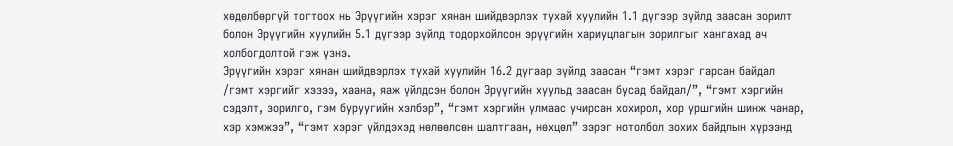хөдөлбөргүй тогтоох нь Эрүүгийн хэрэг хянан шийдвэрлэх тухай хуулийн 1.1 дүгээр зүйлд заасан зорилт болон Эрүүгийн хуулийн 5.1 дүгээр зүйлд тодорхойлсон эрүүгийн хариуцлагын зорилгыг хангахад ач холбогдолтой гэж үзнэ.
Эрүүгийн хэрэг хянан шийдвэрлэх тухай хуулийн 16.2 дугаар зүйлд заасан “гэмт хэрэг гарсан байдал /гэмт хэргийг хэзээ, хаана, яаж үйлдсэн болон Эрүүгийн хуульд заасан бусад байдал/”, “гэмт хэргийн сэдэлт, зорилго, гэм буруугийн хэлбэр”, “гэмт хэргийн улмаас учирсан хохирол, хор уршгийн шинж чанар, хэр хэмжээ”, “гэмт хэрэг үйлдэхэд нөлөөлсөн шалтгаан, нөхцөл” зэрэг нотолбол зохих байдлын хүрээнд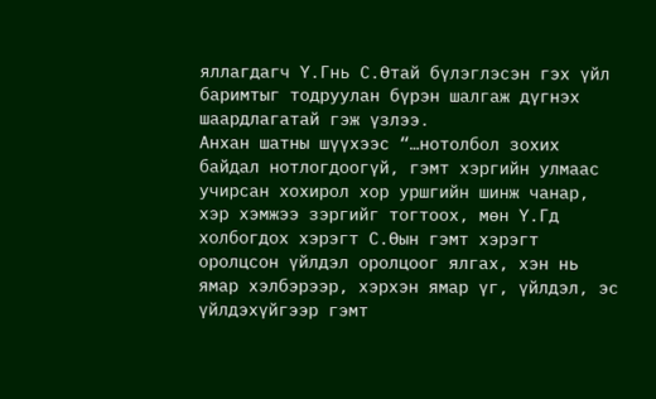яллагдагч Ү.Гнь С.Өтай бүлэглэсэн гэх үйл баримтыг тодруулан бүрэн шалгаж дүгнэх шаардлагатай гэж үзлээ.
Анхан шатны шүүхээс “…нотолбол зохих байдал нотлогдоогүй, гэмт хэргийн улмаас учирсан хохирол хор уршгийн шинж чанар, хэр хэмжээ зэргийг тогтоох, мөн Ү.Гд холбогдох хэрэгт С.Өын гэмт хэрэгт оролцсон үйлдэл оролцоог ялгах, хэн нь ямар хэлбэрээр, хэрхэн ямар үг, үйлдэл, эс үйлдэхүйгээр гэмт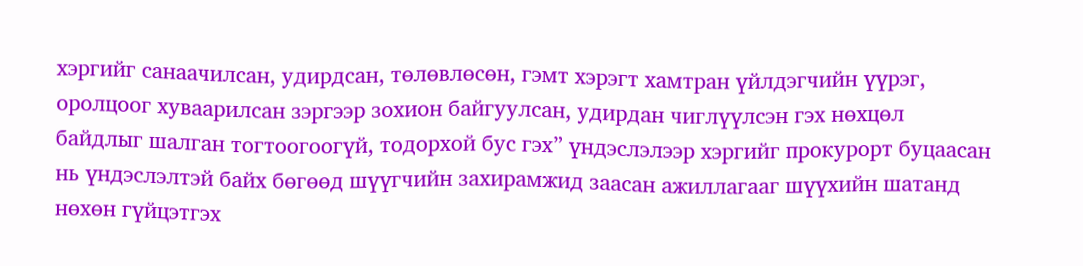хэргийг санаачилсан, удирдсан, төлөвлөсөн, гэмт хэрэгт хамтран үйлдэгчийн үүрэг, оролцоог хуваарилсан зэргээр зохион байгуулсан, удирдан чиглүүлсэн гэх нөхцөл байдлыг шалган тогтоогоогүй, тодорхой бус гэх” үндэслэлээр хэргийг прокурорт буцаасан нь үндэслэлтэй байх бөгөөд шүүгчийн захирамжид заасан ажиллагааг шүүхийн шатанд нөхөн гүйцэтгэх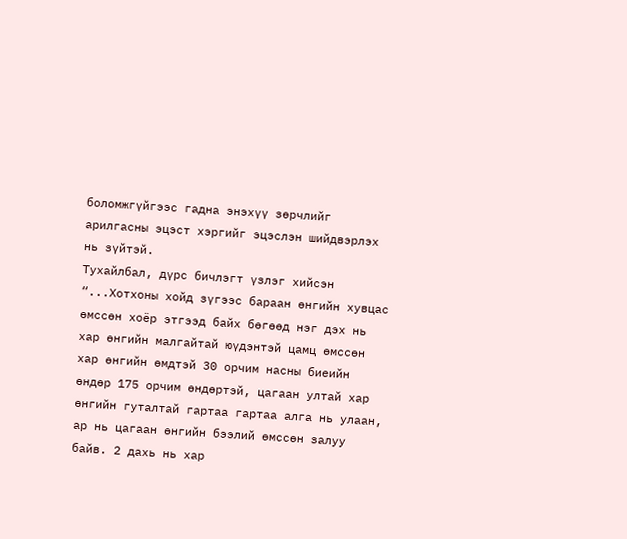боломжгүйгээс гадна энэхүү зөрчлийг арилгасны эцэст хэргийг эцэслэн шийдвэрлэх нь зүйтэй.
Тухайлбал, дүрс бичлэгт үзлэг хийсэн “...Хотхоны хойд зүгээс бараан өнгийн хувцас өмссөн хоёр этгээд байх бөгөөд нэг дэх нь хар өнгийн малгайтай юүдэнтэй цамц өмссөн хар өнгийн өмдтэй 30 орчим насны биеийн өндөр 175 орчим өндөртэй, цагаан ултай хар өнгийн гуталтай гартаа гартаа алга нь улаан, ар нь цагаан өнгийн бээлий өмссөн залуу байв. 2 дахь нь хар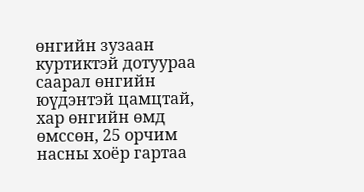өнгийн зузаан куртиктэй дотуураа саарал өнгийн юүдэнтэй цамцтай, хар өнгийн өмд өмссөн, 25 орчим насны хоёр гартаа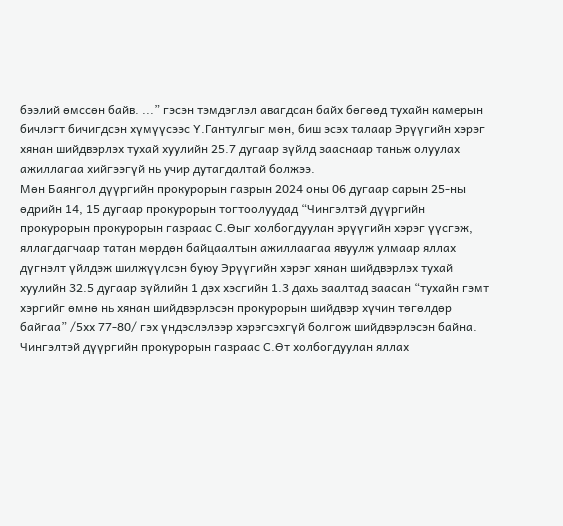бээлий өмссөн байв. ...” гэсэн тэмдэглэл авагдсан байх бөгөөд тухайн камерын бичлэгт бичигдсэн хүмүүсээс Ү.Гантулгыг мөн, биш эсэх талаар Эрүүгийн хэрэг хянан шийдвэрлэх тухай хуулийн 25.7 дугаар зүйлд зааснаар таньж олуулах ажиллагаа хийгээгүй нь учир дутагдалтай болжээ.
Мөн Баянгол дүүргийн прокурорын газрын 2024 оны 06 дугаар сарын 25-ны өдрийн 14, 15 дугаар прокурорын тогтоолуудад “Чингэлтэй дүүргийн прокурорын прокурорын газраас С.Өыг холбогдуулан эрүүгийн хэрэг үүсгэж, яллагдагчаар татан мөрдөн байцаалтын ажиллаагаа явуулж улмаар яллах дүгнэлт үйлдэж шилжүүлсэн буюу Эрүүгийн хэрэг хянан шийдвэрлэх тухай хуулийн 32.5 дугаар зүйлийн 1 дэх хэсгийн 1.3 дахь заалтад заасан “тухайн гэмт хэргийг өмнө нь хянан шийдвэрлэсэн прокурорын шийдвэр хүчин төгөлдөр байгаа” /5хх 77-80/ гэх үндэслэлээр хэрэгсэхгүй болгож шийдвэрлэсэн байна.
Чингэлтэй дүүргийн прокурорын газраас С.Өт холбогдуулан яллах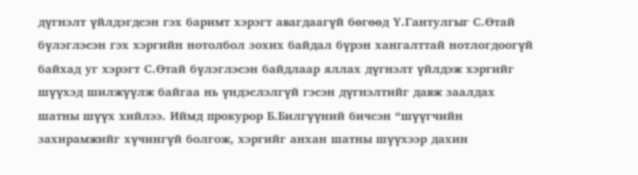дүгнэлт үйлдэгдсэн гэх баримт хэрэгт авагдаагүй бөгөөд Ү.Гантулгыг С.Өтай бүлэглэсэн гэх хэргийн нотолбол зохих байдал бүрэн хангалттай нотлогдоогүй байхад уг хэрэгт С.Өтай бүлэглэсэн байдлаар яллах дүгнэлт үйлдэж хэргийг шүүхэд шилжүүлж байгаа нь үндэслэлгүй гэсэн дүгнэлтийг давж заалдах шатны шүүх хийлээ. Иймд прокурор Б.Билгүүний бичсэн “шүүгчийн захирамжийг хүчингүй болгож, хэргийг анхан шатны шүүхээр дахин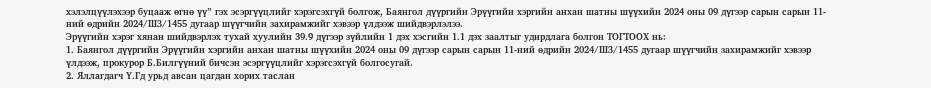хэлэлцүүлэхээр буцааж өгнө үү” гэх эсэргүүцлийг хэрэгсэхгүй болгож, Баянгол дүүргийн Эрүүгийн хэргийн анхан шатны шүүхийн 2024 оны 09 дүгээр сарын сарын 11-ний өдрийн 2024/ШЗ/1455 дугаар шүүгчийн захирамжийг хэвээр үлдээж шийдвэрлэлээ.
Эрүүгийн хэрэг хянан шийдвэрлэх тухай хуулийн 39.9 дүгээр зүйлийн 1 дэх хэсгийн 1.1 дэх заалтыг удирдлага болгон ТОГТООХ нь:
1. Баянгол дүүргийн Эрүүгийн хэргийн анхан шатны шүүхийн 2024 оны 09 дүгээр сарын сарын 11-ний өдрийн 2024/ШЗ/1455 дугаар шүүгчийн захирамжийг хэвээр үлдээж, прокурор Б.Билгүүний бичсэн эсэргүүцлийг хэрэгсэхгүй болгосугай.
2. Яллагдагч Ү.Гд урьд авсан цагдан хорих таслан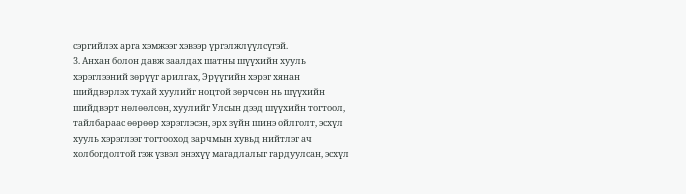сэргийлэх арга хэмжээг хэвээр үргэлжлүүлсүгэй.
3. Анхан болон давж заалдах шатны шүүхийн хууль хэрэглээний зөрүүг арилгах, Эрүүгийн хэрэг хянан шийдвэрлэх тухай хуулийг ноцтой зөрчсөн нь шүүхийн шийдвэрт нөлөөлсөн, хуулийг Улсын дээд шүүхийн тогтоол, тайлбараас өөрөөр хэрэглэсэн, эрх зүйн шинэ ойлголт, эсхүл хууль хэрэглээг тогтооход зарчмын хувьд нийтлэг ач холбогдолтой гэж үзвэл энэхүү магадлалыг гардуулсан, эсхүл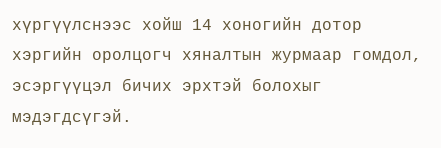хүргүүлснээс хойш 14 хоногийн дотор хэргийн оролцогч хяналтын журмаар гомдол, эсэргүүцэл бичих эрхтэй болохыг мэдэгдсүгэй.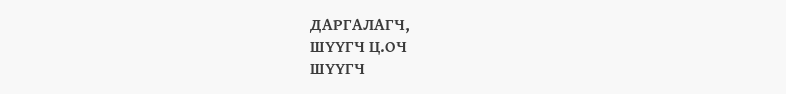ДАРГАЛАГЧ,
ШҮҮГЧ Ц.ОЧ
ШҮҮГЧ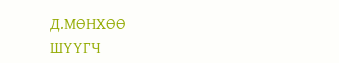Д.МӨНХӨӨ
ШҮҮГЧ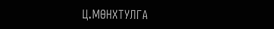Ц.МӨНХТУЛГА